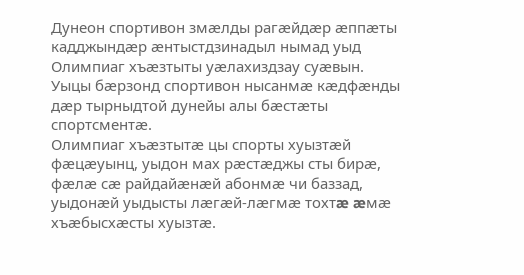Дунеон спортивон змæлды рагæйдæр æппæты кадджындæр æнтыстдзинадыл нымад уыд Олимпиаг хъæзтыты уæлахиздзау суæвын. Уыцы бæрзонд спортивон нысанмæ кæдфæнды дæр тырныдтой дунейы алы бæстæты спортсментæ.
Олимпиаг хъæзтытæ цы спорты хуызтæй фæцæуынц, уыдон мах рæстæджы сты бирæ, фæлæ сæ райдайæнæй абонмæ чи баззад, уыдонæй уыдысты лæгæй-лæгмæ тохтæ æмæ хъæбысхæсты хуызтæ.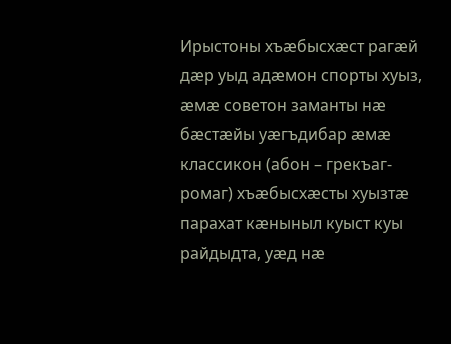Ирыстоны хъæбысхæст рагæй дæр уыд адæмон спорты хуыз, æмæ советон заманты нæ бæстæйы уæгъдибар æмæ классикон (абон – грекъаг-ромаг) хъæбысхæсты хуызтæ парахат кæныныл куыст куы райдыдта, уæд нæ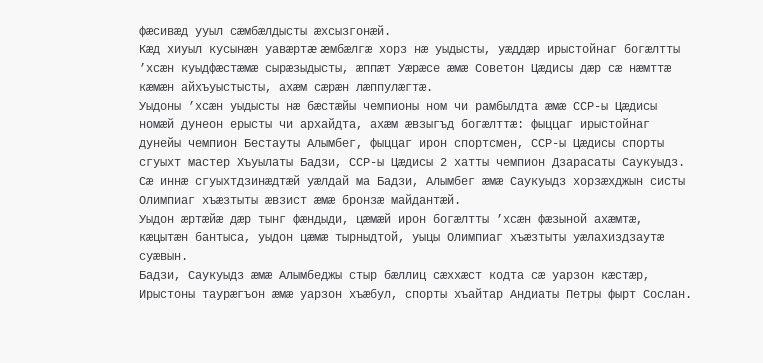фæсивæд ууыл сæмбæлдысты æхсызгонæй.
Кæд хиуыл кусынæн уавæртæ æмбæлгæ хорз нæ уыдысты, уæддæр ирыстойнаг богæлтты ’хсæн куыдфæстæмæ сырæзыдысты, æппæт Уæрæсе æмæ Советон Цæдисы дæр сæ нæмттæ кæмæн айхъуыстысты, ахæм сæрæн лæппулæгтæ.
Уыдоны ’хсæн уыдысты нæ бæстæйы чемпионы ном чи рамбылдта æмæ ССР-ы Цæдисы номæй дунеон ерысты чи архайдта, ахæм æвзыгъд богæлттæ: фыццаг ирыстойнаг дунейы чемпион Бестауты Алымбег, фыццаг ирон спортсмен, ССР-ы Цæдисы спорты сгуыхт мастер Хъуылаты Бадзи, ССР-ы Цæдисы 2 хатты чемпион Дзарасаты Саукуыдз. Сæ иннæ сгуыхтдзинæдтæй уæлдай ма Бадзи, Алымбег æмæ Саукуыдз хорзæхджын систы Олимпиаг хъæзтыты æвзист æмæ бронзæ майдантæй.
Уыдон æртæйæ дæр тынг фæндыди, цæмæй ирон богæлтты ’хсæн фæзыной ахæмтæ, кæцытæн бантыса, уыдон цæмæ тырныдтой, уыцы Олимпиаг хъæзтыты уæлахиздзаутæ суæвын.
Бадзи, Саукуыдз æмæ Алымбеджы стыр бæллиц сæххæст кодта сæ уарзон кæстæр, Ирыстоны таурæгъон æмæ уарзон хъæбул, спорты хъайтар Андиаты Петры фырт Сослан.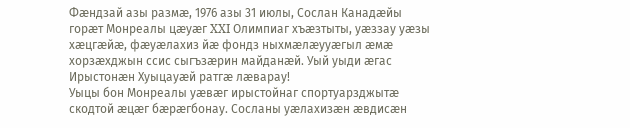Фæндзай азы размæ, 1976 азы 31 июлы, Сослан Канадæйы горæт Монреалы цæуæг XXI Олимпиаг хъæзтыты, уæззау уæзы хæцгæйæ, фæуæлахиз йæ фондз ныхмæлæууæгыл æмæ хорзæхджын ссис сыгъзæрин майданæй. Уый уыди æгас Ирыстонæн Хуыцауæй ратгæ лæварау!
Уыцы бон Монреалы уæвæг ирыстойнаг спортуарзджытæ скодтой æцæг бæрæгбонау. Сосланы уæлахизæн æвдисæн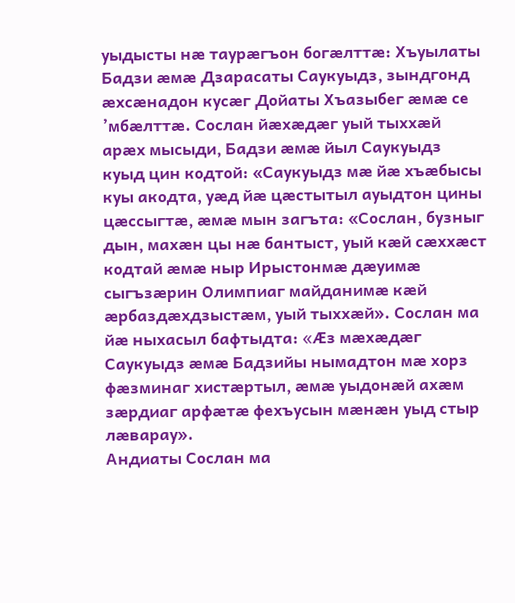уыдысты нæ таурæгъон богæлттæ: Хъуылаты Бадзи æмæ Дзарасаты Саукуыдз, зындгонд æхсæнадон кусæг Дойаты Хъазыбег æмæ се ’мбæлттæ. Сослан йæхæдæг уый тыххæй арæх мысыди, Бадзи æмæ йыл Саукуыдз куыд цин кодтой: «Саукуыдз мæ йæ хъæбысы куы акодта, уæд йæ цæстытыл ауыдтон цины цæссыгтæ, æмæ мын загъта: «Сослан, бузныг дын, махæн цы нæ бантыст, уый кæй сæххæст кодтай æмæ ныр Ирыстонмæ дæуимæ сыгъзæрин Олимпиаг майданимæ кæй æрбаздæхдзыстæм, уый тыххæй». Сослан ма йæ ныхасыл бафтыдта: «Æз мæхæдæг Саукуыдз æмæ Бадзийы нымадтон мæ хорз фæзминаг хистæртыл, æмæ уыдонæй ахæм зæрдиаг арфæтæ фехъусын мæнæн уыд стыр лæварау».
Андиаты Сослан ма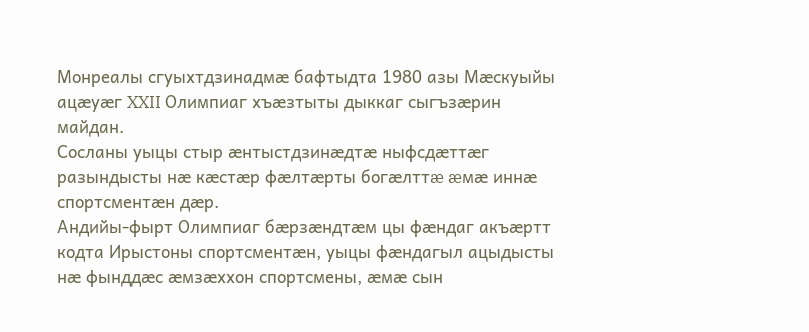Монреалы сгуыхтдзинадмæ бафтыдта 1980 азы Мæскуыйы ацæуæг XXII Олимпиаг хъæзтыты дыккаг сыгъзæрин майдан.
Сосланы уыцы стыр æнтыстдзинæдтæ ныфсдæттæг разындысты нæ кæстæр фæлтæрты богæлттæ æмæ иннæ спортсментæн дæр.
Андийы-фырт Олимпиаг бæрзæндтæм цы фæндаг акъæртт кодта Ирыстоны спортсментæн, уыцы фæндагыл ацыдысты нæ фынддæс æмзæххон спортсмены, æмæ сын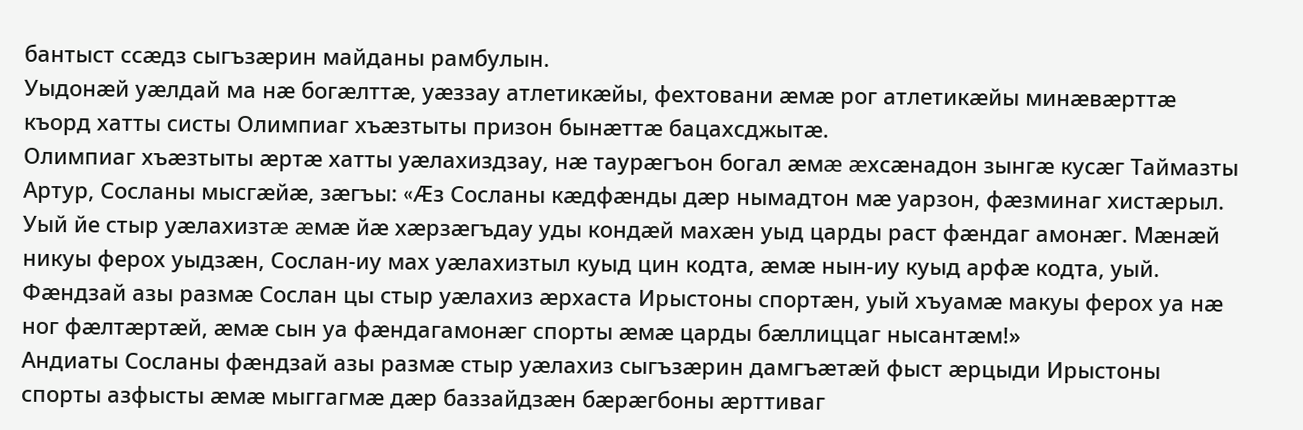бантыст ссæдз сыгъзæрин майданы рамбулын.
Уыдонæй уæлдай ма нæ богæлттæ, уæззау атлетикæйы, фехтовани æмæ рог атлетикæйы минæвæрттæ къорд хатты систы Олимпиаг хъæзтыты призон бынæттæ бацахсджытæ.
Олимпиаг хъæзтыты æртæ хатты уæлахиздзау, нæ таурæгъон богал æмæ æхсæнадон зынгæ кусæг Таймазты Артур, Сосланы мысгæйæ, зæгъы: «Æз Сосланы кæдфæнды дæр нымадтон мæ уарзон, фæзминаг хистæрыл. Уый йе стыр уæлахизтæ æмæ йæ хæрзæгъдау уды кондæй махæн уыд царды раст фæндаг амонæг. Мæнæй никуы ферох уыдзæн, Сослан-иу мах уæлахизтыл куыд цин кодта, æмæ нын-иу куыд арфæ кодта, уый. Фæндзай азы размæ Сослан цы стыр уæлахиз æрхаста Ирыстоны спортæн, уый хъуамæ макуы ферох уа нæ ног фæлтæртæй, æмæ сын уа фæндагамонæг спорты æмæ царды бæллиццаг нысантæм!»
Андиаты Сосланы фæндзай азы размæ стыр уæлахиз сыгъзæрин дамгъæтæй фыст æрцыди Ирыстоны спорты азфысты æмæ мыггагмæ дæр баззайдзæн бæрæгбоны æрттиваг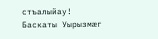стъалыйау!
Баскаты Уырызмæг